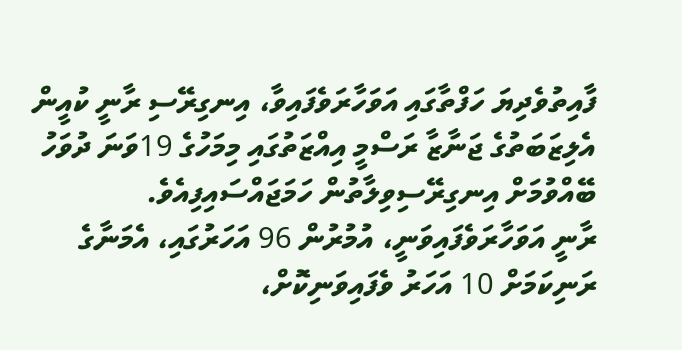ފާއިތުވެދިޔަ ހަފްތާގައި އަވަހާރަވެފައިވާ، އިނގިރޭސި ރާނީ ކުއީން އެލިޒަބަތުގެ ޖަނާޒާ ރަސްމީ އިއްޒަތުގައި މިމަހުގެ 19ވަނަ ދުވަހު ބޭއްވުމަށް އިނގިރޭސިވިލާތުން ހަމަޖައްސައިފިއެވެ.
ރާނީ އަވަހާރަވެފައިވަނީ، އުމުރުން 96 އަހަރުގައި، އެމަނާގެ ރަނިކަމަށް 10 އަހަރު ވެފައިވަނިކޮށް،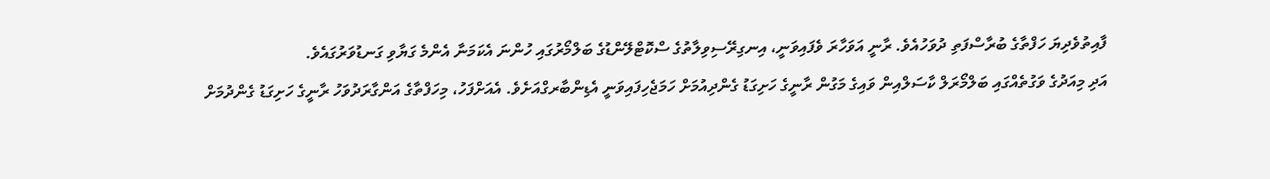ފާއިތުވެދިޔަ ހަފްތާގެ ބުރާސްފަތި ދުވަހުއެވެ. ރާނީ އަވަހާރަ ވެފައިވަނީ، އިނގިރޭސިވިލާތުގެ ސްކޮޓްލޭންޑުގެ ބަލްމޯރުގައި ހުންނަ އެކަމަނާ އެންމެ ގަޔާވި ގަނޑުވަރުގައެވެ.
އަދި މިއަދުގެ ވަގުތެއްގައި ބަލްމޯރަލް ކާސަލްއިން ވައިގެ މަގުން ރާނީގެ ހަށިގަޑު ގެންދިއުމަށް ހަމަޖެހިފައިވަނީ އެޑިންބާރގްއަށެވެ. އެއަށްފަހު، މިހަފްތާގެ އަންގާރަދުވަހު ރާނީގެ ހަށިގަޑު ގެންދުމަށް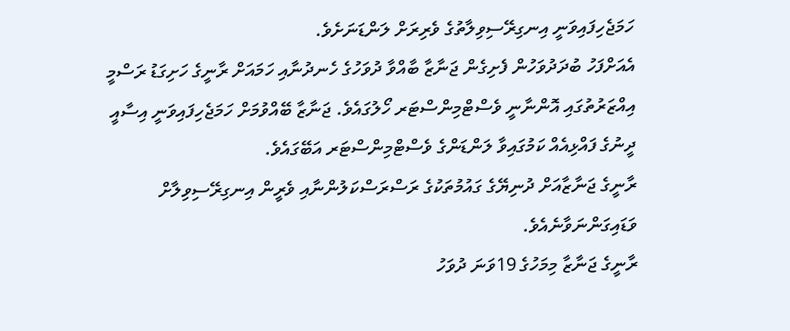ހަމަޖެހިފައިވަނީ އިނގިރޭސިވިލާތުގެ ވެރިރަށް ލަންޑަނަށެވެ.
އެއަށްފަހު ބުދަދުވަހުން ފެށިގެން ޖަނާޒާ ބާއްވާ ދުވަހުގެ ހެނދުނާއި ހަމައަށް ރާނީގެ ހަށިގަޑު ރަސްމީ އިއްޒަރުތުގައި އޮންނާނީ ވެސްޓްމިންސްޓަރ ހޯލުގައެވެ. ޖަނާޒާ ބޭއްވުމަށް ހަމަޖެހިފައިވަނީ އިސާއީ ދީނުގެ ފައްޅިއެއް ކަމުގައިވާ ލަންޑަންގެ ވެސްޓްމިންސްޓަރ އަބޭގައެވެ.
ރާނީގެ ޖަނާޒާއަށް ދުނިޔޭގެ ގައުމުތަކުގެ ރަސްރަސްކަލުންނާއި ވެރީން އިނގިރޭސިވިލާށް ވަޑައިގަންނަވާނެއެވެ.
ރާނީގެ ޖަނާޒާ މިމަހުގެ 19ވަނަ ދުވަހު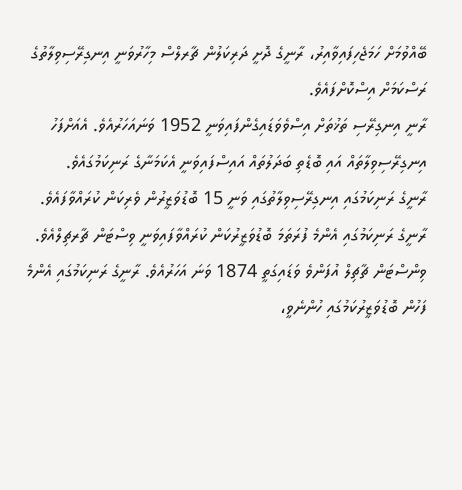ބޭއްވުމަށް ހަމަޖެހިފައިވާއިރު، ރާނީގެ ދޮށީ ދަރިކަލުން ޗާރލްސް މިހާރުވަނީ އިނގިރޭސިވިލާތުގެ ރަސްކަމަށް އިސްކޮށްފައެވެ.
ރާނީ އިނގިރޭސި ތަޚުތަށް އިސްވެވަޑައިގެންފައިވަނީ 1952 ވަނައަހަރުއެވެ. އެއަށްފަހު އިނގިރޭސިވިލާތައް އައި ބޮޑެތި ބަދަލުތައް އައިސްފައިވަނީ އެކަމަނާގެ ރަނިކަމުގައެވެ.
ރާނީގެ ރަނިކަމުގައި އިނގިރޭސިވިލާތުގައި ވަނީ 15 ބޮޑުވަޒީރުން ވެރިކަން ކުރައްވާފައެވެ. ރާނީގެ ރަނިކަމުގައި އެންމެ ފުރަތަމަ ބޮޑުވަޒީރުކަން ކުރައްވާފައިވަނީ ވިސްޓަން ޗާރޗިލްއެވެ. ވިންސްޓަން ޗާޗިލް އުފަންވެ ވަޑައިގަތީ 1874 ވަނަ އަހަރުއެވެ. ރާނީގެ ރަނިކަމުގައި އެންމެ ފަހުން ބޮޑުވަޒީރުކަމުގައި ހުންނެވީ،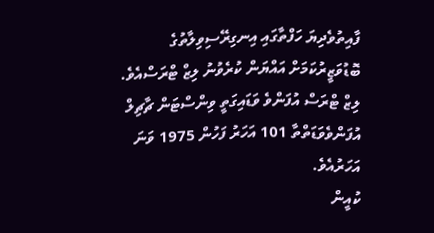ފާއިތުވެދިޔަ ހަފްތާގައި އިނގިރޭސިވިލާތުގެ ބޮޑުވަޒީރުކަމަށް އައްޔަން ކުރެވުނު ލިޒް ޓްރަސްއެވެ.
ލިޒް ޓްރަސް އުފަންވެ ވަޑައިގަތީ ވިންސްޓަން ޗާޗިލް އުފަންވެވަޑަތްތާ 101 އަހަރު ފަހުން 1975 ވަނަ އަހަރުއެވެ.
ކުއީން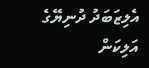އެލިޒަބަދު ދުނިޔޭގެ އަލިކަން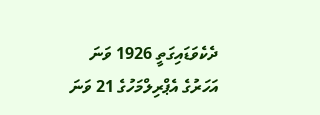ދެކެވަޑައިގަތީ 1926 ވަނަ އަހަރުގެ އެޕްރިލްމަހުގެ 21 ވަނަ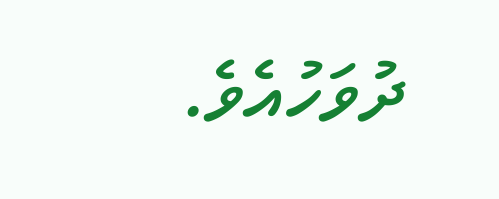ދުވަހުއެވެ.